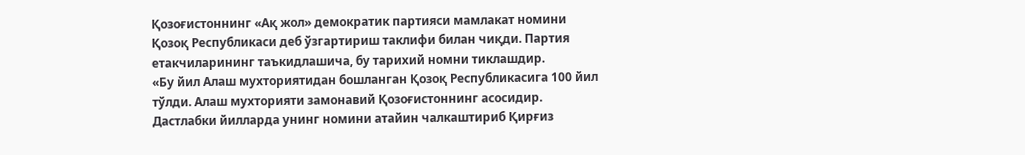Қозоғистоннинг «Ақ жол» демократик партияси мамлакат номини Қозоқ Республикаси деб ўзгартириш таклифи билан чиқди. Партия етакчиларининг таъкидлашича, бу тарихий номни тиклашдир.
«Бу йил Алаш мухториятидан бошланган Қозоқ Республикасига 100 йил тўлди. Алаш мухторияти замонавий Қозоғистоннинг асосидир. Дастлабки йилларда унинг номини атайин чалкаштириб Қирғиз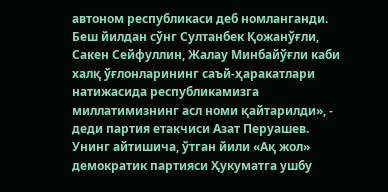автоном республикаси деб номланганди. Беш йилдан сўнг Султанбек Қожанўғли, Сакен Сейфуллин, Жалау Минбайўғли каби халқ ўғлонларининг саъй-ҳаракатлари натижасида республикамизга миллатимизнинг асл номи қайтарилди», - деди партия етакчиси Азат Перуашев.
Унинг айтишича, ўтган йили «Ақ жол» демократик партияси Ҳукуматга ушбу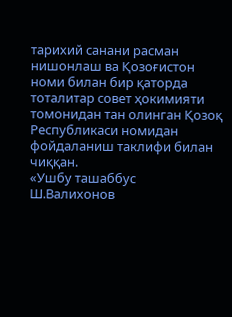тарихий санани расман нишонлаш ва Қозоғистон номи билан бир қаторда тоталитар совет ҳокимияти томонидан тан олинган Қозоқ Республикаси номидан фойдаланиш таклифи билан чиққан.
«Ушбу ташаббус Ш.Валихонов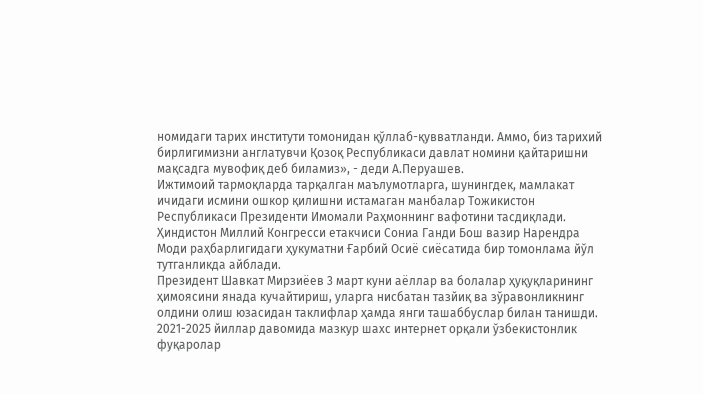номидаги тарих институти томонидан қўллаб-қувватланди. Аммо, биз тарихий бирлигимизни англатувчи Қозоқ Республикаси давлат номини қайтаришни мақсадга мувофиқ деб биламиз», - деди А.Перуашев.
Ижтимоий тармоқларда тарқалган маълумотларга, шунингдек, мамлакат ичидаги исмини ошкор қилишни истамаган манбалар Тожикистон Республикаси Президенти Имомали Раҳмоннинг вафотини тасдиқлади.
Ҳиндистон Миллий Конгресси етакчиси Сониа Ганди Бош вазир Нарендра Моди раҳбарлигидаги ҳукуматни Ғарбий Осиё сиёсатида бир томонлама йўл тутганликда айблади.
Президент Шавкат Мирзиёев 3 март куни аёллар ва болалар ҳуқуқларининг ҳимоясини янада кучайтириш, уларга нисбатан тазйиқ ва зўравонликнинг олдини олиш юзасидан таклифлар ҳамда янги ташаббуслар билан танишди.
2021-2025 йиллар давомида мазкур шахс интернет орқали ўзбекистонлик фуқаролар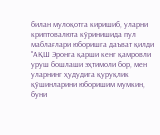билан мулоқотга киришиб, уларни криптовалюта кўринишида пул маблағлари юборишга даъват қилди
"АҚШ Эронга қарши кенг қамровли уруш бошлаши эҳтимоли бор, мен уларнинг ҳудудига қуруқлик қўшинларини юборишим мумкин, буни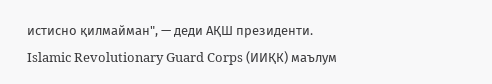истисно қилмайман", — деди АҚШ президенти.
Islamic Revolutionary Guard Corps (ИИҚК) маълум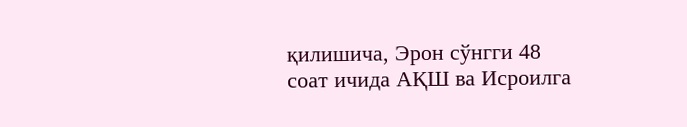қилишича, Эрон сўнгги 48 соат ичида АҚШ ва Исроилга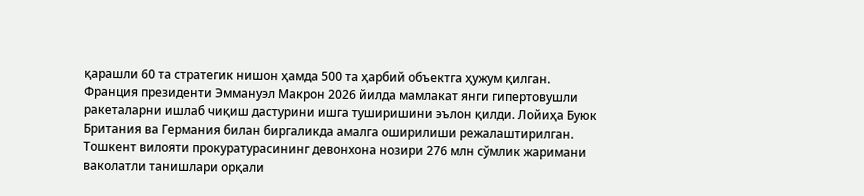қарашли 60 та стратегик нишон ҳамда 500 та ҳарбий объектга ҳужум қилган.
Франция президенти Эммануэл Макрон 2026 йилда мамлакат янги гипертовушли ракеталарни ишлаб чиқиш дастурини ишга туширишини эълон қилди. Лойиҳа Буюк Британия ва Германия билан биргаликда амалга оширилиши режалаштирилган.
Тошкент вилояти прокуратурасининг девонхона нозири 276 млн сўмлик жаримани ваколатли танишлари орқали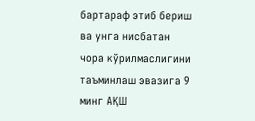бартараф этиб бериш ва унга нисбатан чора кўрилмаслигини таъминлаш эвазига 9 минг АҚШ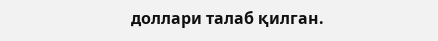доллари талаб қилган.